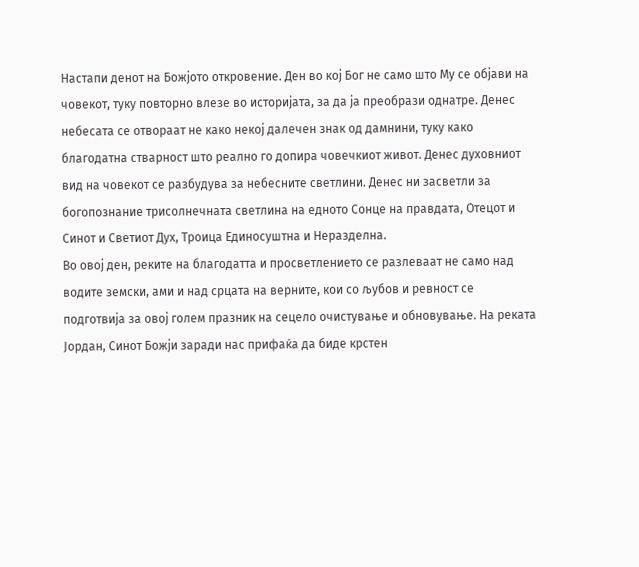Настапи денот на Божјото откровение. Ден во кој Бог не само што Му се објави на човекот, туку повторно влезе во историјата, за да ја преобрази однатре. Денес небесата се отвораат не како некој далечен знак од дамнини, туку како благодатна стварност што реално го допира човечкиот живот. Денес духовниот вид на човекот се разбудува за небесните светлини. Денес ни засветли за богопознание трисолнечната светлина на едното Сонце на правдата, Отецот и Синот и Светиот Дух, Троица Единосуштна и Неразделна.
Во овој ден, реките на благодатта и просветлението се разлеваат не само над водите земски, ами и над срцата на верните, кои со љубов и ревност се подготвија за овој голем празник на сецело очистување и обновување. На реката Јордан, Синот Божји заради нас прифаќа да биде крстен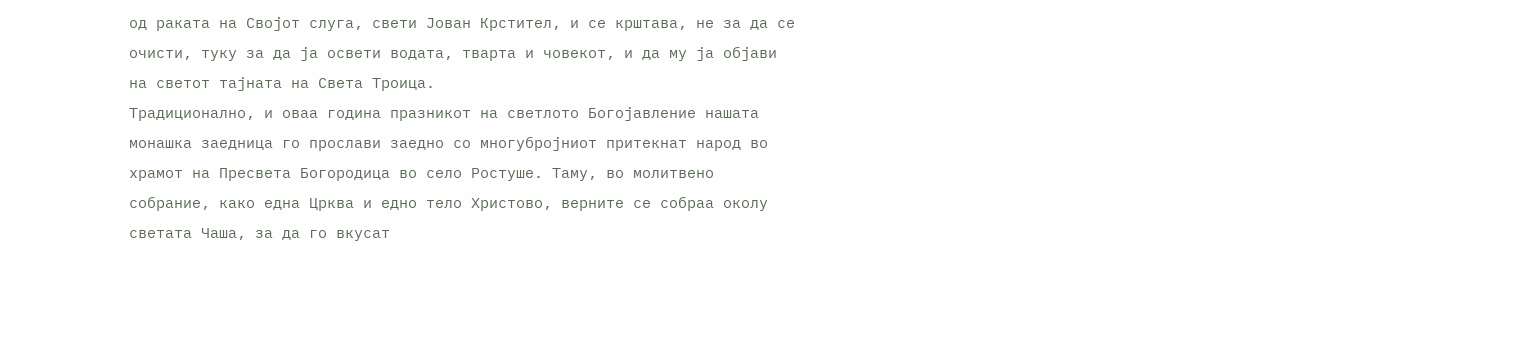од раката на Својот слуга, свети Јован Крстител, и се крштава, не за да се очисти, туку за да ја освети водата, тварта и човекот, и да му ја објави на светот тајната на Света Троица.
Традиционално, и оваа година празникот на светлото Богојавление нашата монашка заедница го прослави заедно со многубројниот притекнат народ во храмот на Пресвета Богородица во село Ростуше. Таму, во молитвено собрание, како една Црква и едно тело Христово, верните се собраа околу светата Чаша, за да го вкусат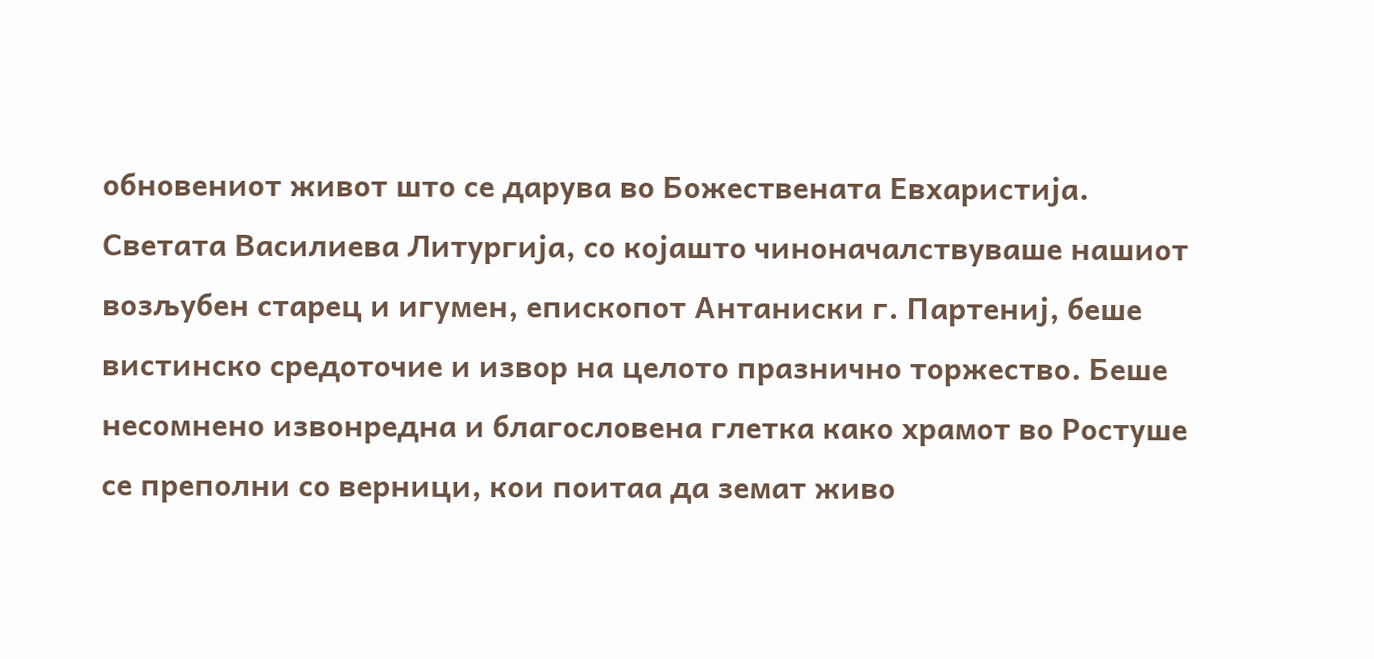обновениот живот што се дарува во Божествената Евхаристија. Светата Василиева Литургија, со којашто чиноначалствуваше нашиот возљубен старец и игумен, епископот Антаниски г. Партениј, беше вистинско средоточие и извор на целото празнично торжество. Беше несомнено извонредна и благословена глетка како храмот во Ростуше се преполни со верници, кои поитаа да земат живо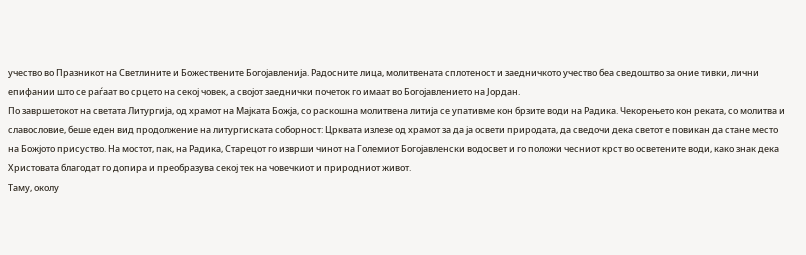учество во Празникот на Светлините и Божествените Богојавленија. Радосните лица, молитвената сплотеност и заедничкото учество беа сведоштво за оние тивки, лични епифании што се раѓаат во срцето на секој човек, а својот заеднички почеток го имаат во Богојавлението на Јордан.
По завршетокот на светата Литургија, од храмот на Мајката Божја, со раскошна молитвена литија се упативме кон брзите води на Радика. Чекорењето кон реката, со молитва и славословие, беше еден вид продолжение на литургиската соборност: Црквата излезе од храмот за да ја освети природата, да сведочи дека светот е повикан да стане место на Божјото присуство. На мостот, пак, на Радика, Старецот го изврши чинот на Големиот Богојавленски водосвет и го положи чесниот крст во осветените води, како знак дека Христовата благодат го допира и преобразува секој тек на човечкиот и природниот живот.
Таму, околу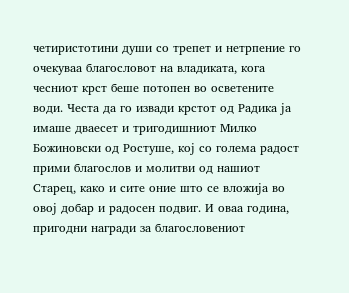четиристотини души со трепет и нетрпение го очекуваа благословот на владиката, кога чесниот крст беше потопен во осветените води. Честа да го извади крстот од Радика ја имаше дваесет и тригодишниот Милко Божиновски од Ростуше, кој со голема радост прими благослов и молитви од нашиот Старец, како и сите оние што се вложија во овој добар и радосен подвиг. И оваа година, пригодни награди за благословениот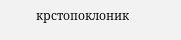крстопоклоник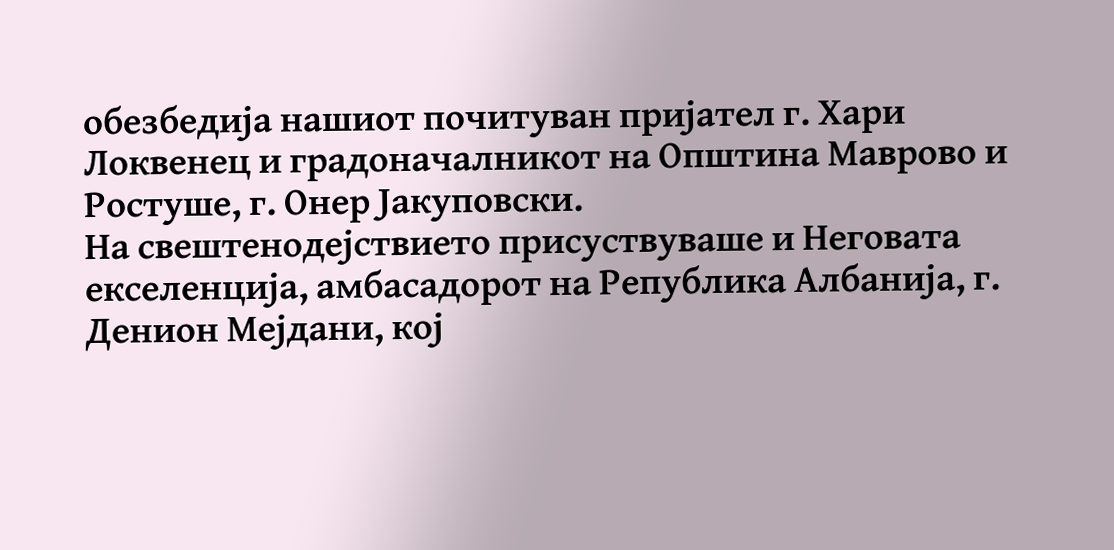обезбедија нашиот почитуван пријател г. Хари Локвенец и градоначалникот на Општина Маврово и Ростуше, г. Онер Јакуповски.
На свештенодејствието присуствуваше и Неговата екселенција, амбасадорот на Република Албанија, г. Денион Мејдани, кој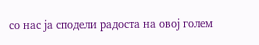со нас ја сподели радоста на овој голем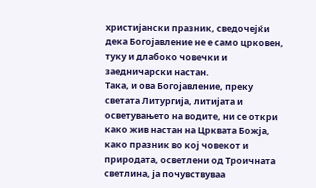христијански празник, сведочејќи дека Богојавление не е само црковен, туку и длабоко човечки и заедничарски настан.
Така, и ова Богојавление, преку светата Литургија, литијата и осветувањето на водите, ни се откри како жив настан на Црквата Божја, како празник во кој човекот и природата, осветлени од Троичната светлина, ја почувствуваа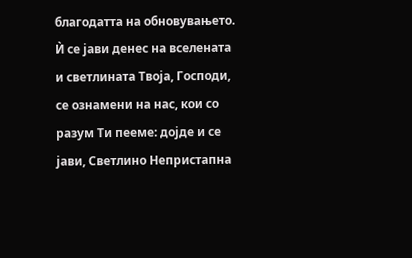благодатта на обновувањето.
Ѝ се јави денес на вселената и светлината Твоја, Господи, се ознамени на нас, кои со разум Ти пееме: дојде и се јави, Светлино Непристапна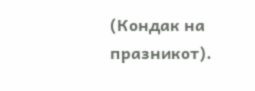(Кондак на празникот).